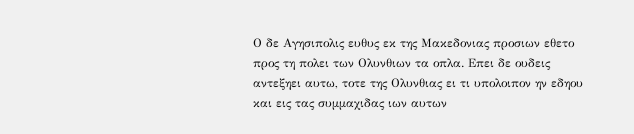Ο δε Αγησιπολις ευθυς εκ της Μακεδονιας προσιων εθετο προς τη πολει των Ολυνθιων τα οπλα. Επει δε ουδεις αντεξηει αυτω, τοτε της Ολυνθιας ει τι υπολοιπον ην εδηου και εις τας συμμαχιδας ιων αυτων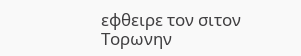εφθειρε τον σιτον Τορωνην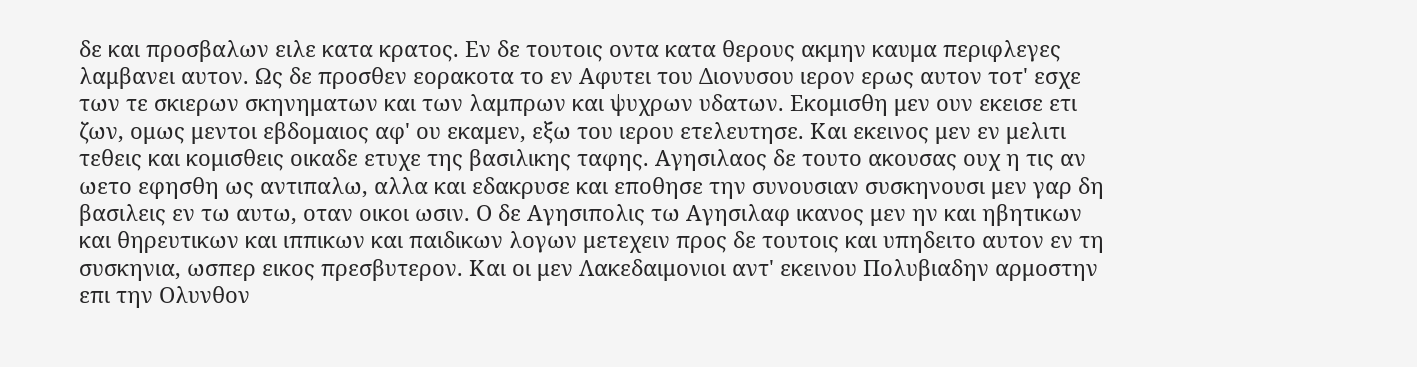δε και προσβαλων ειλε κατα κρατος. Εν δε τουτοις οντα κατα θερους ακμην καυμα περιφλεγες λαμβανει αυτον. Ως δε προσθεν εορακοτα το εν Αφυτει του Διονυσου ιερον ερως αυτον τοτ' εσχε των τε σκιερων σκηνηματων και των λαμπρων και ψυχρων υδατων. Εκομισθη μεν ουν εκεισε ετι ζων, ομως μεντοι εβδομαιος αφ' ου εκαμεν, εξω του ιερου ετελευτησε. Και εκεινος μεν εν μελιτι τεθεις και κομισθεις οικαδε ετυχε της βασιλικης ταφης. Αγησιλαος δε τουτο ακουσας ουχ η τις αν ωετο εφησθη ως αντιπαλω, αλλα και εδακρυσε και εποθησε την συνουσιαν συσκηνουσι μεν γαρ δη βασιλεις εν τω αυτω, οταν οικοι ωσιν. Ο δε Αγησιπολις τω Αγησιλαφ ικανος μεν ην και ηβητικων και θηρευτικων και ιππικων και παιδικων λογων μετεχειν προς δε τουτοις και υπηδειτο αυτον εν τη συσκηνια, ωσπερ εικος πρεσβυτερον. Και οι μεν Λακεδαιμονιοι αντ' εκεινου Πολυβιαδην αρμοστην επι την Ολυνθον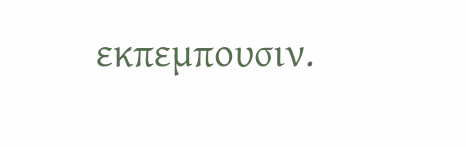εκπεμπουσιν.